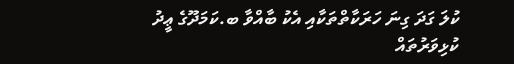ކުލަ ގަދަ ގިނަ ހަރަކާތްތަކާއި އެކު ބާއްވާ ބ.ކަމަދޫގެ ޢީދު ކުޅިވަރުތައް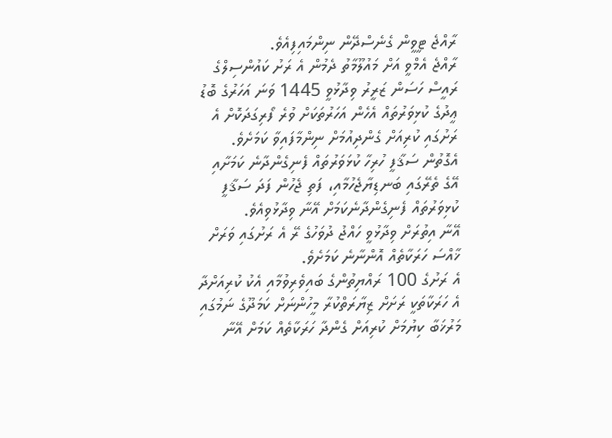ރާއްޖެ ޓީވީން ގެނެސްދޭން ނިންމައިފިއެވެ.
ރާއްޖެ އެމްވީ އަށް މައުލޫމާތު ދެމުން އެ ރަށު ކައުންސިލްގެ ރައީސް ހަސަން ޒަރީރު ވިދާޅުވީ 1445 ވަނަ އަހަރުގެ ބޮޑު ޢީދުގެ ކުޅިވަރުތައް އެހެން އަހަރުތަކަށް ވުރެ ފޯރިގަދަކޮށް އެ ރަށުގައި ކުރިއަށް ގެންދިއުމަށް ނިންމާފައިވާ ކަމަށެވެ.
އެގޮތުން ސަޤާފީ ހުރިހާ ކުޅަވަރުތައް ފެނިގެންދާނެ ކަމަށާއި އޭގެ ތެރޭގައި ބަނޑިޔާޖެހުމާއި، ފަތި ޖެހުން ފަދަ ސަޤާފީ ކުޅިވަރުތައް ފެނިގެންދާނެކަމަށް އޭނާ ވިދާޅުވިއެވެ.
އޭނާ އިތުރަށް ވިދާޅުވީ ހައްޖު ދުވަހުގެ ރޭ އެ ރަށުގައި ވަރަށް ޚާއްސަ ހަރަކާތެއް އޮންނާނެ ކަމަށެވެ.
އެ ރަށުގެ 100 ރައްޔިތުންގެ ބައިވެރިވުމާއި އެކު ކުރިއަށްދާ އެ ހަރަކާތަކީ ރަށަށް ޒިޔާރަތްކުރާ މީހުންނަށް ކަމަދޫގެ ނަމުގައި މަރުޚަބާ ކިޔުމަށް ކުރިއަށް ގެންދާ ހަރަކާތެއް ކަމަށް އޭނާ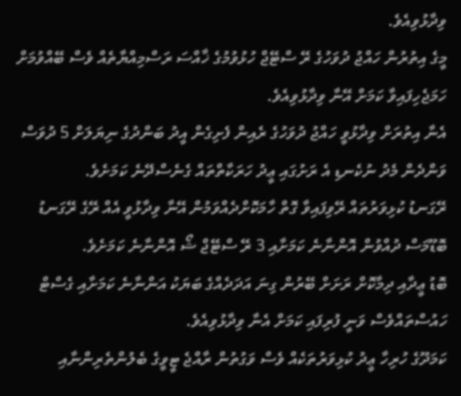ވިދާޅުވިއެވެ.
މީގެ އިތުރުން ހައްޖު ދުވަހުގެ ރޭ ސްޓޭޖް ހުޅުވުމުގެ ޚާއްސަ ރަސްމިއްޔާތެއް ވެސް ބޭއްވުމަށް ހަމަޖެހިފައިވާ ކަމަށް އޭނާ ވިދާޅުވިއެވެ.
އެނާ އިތުރަށް ވިދާޅުވީ ހައްޖު ދުވަހުގެ ރެއިން ފެށިގެން އީދު ބަންދުގެ ނިޔަލަށް 5 ދުވަސް ވަންދެން މެދު ނުކެނޑި އެ ރަށުގައި ޢީދު ހަރަކާތްތައް ގެނެސްދޭނެ ކަމަށެވެ.
ރޭގަނޑު ކުޅިވަރުތައް ރޭވިފައިވާ ގޮތް ހާމަކޮށްދެއްވަމުން އޭނާ ވިދާޅުވީ އެއް ރޭގެ ރޭގަނޑު ބޮޑޫމަސް ދުއްވުން އޮންނާނެ ކަމަށާއި 3 ރޭ ސްޓޭޖް ޝޯ އޮންނާނެ ކަމަށެވެ.
ބޮޑު ޢީދާއި ދިމާކޮށް ރަށަށް ބޭރުން ގިނަ އަދަދެއްގެ ބަޔަކު އަންނާނެ ކަމަށާއި ގެސްޓް ހައުސްތައްވެސް ވަނީ ފުރިފައި ކަމަށް އެނާ ވިދާޅުވިއެވެ.
ކަމަދޫގެ ހުރިހާ ޢީދު ކުޅިވަރުތަކެއް ވެސް ވަގުތުން ރާއްޖެ ޓީވީގެ ބެލުންތެރިންނާއި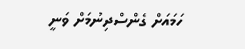ހަމައަށް ގެންސްދިނުމަށް ވަނީ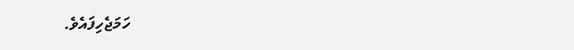ހަމަޖެހިފައެވެ.